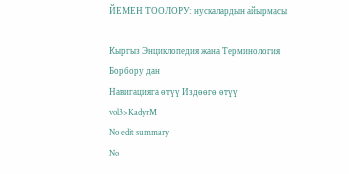ЙЕМЕН ТООЛОРУ: нускалардын айырмасы

Кыргыз Энциклопедия жана Терминология Борбору дан
Навигацияга өтүү Издөөгө өтүү
vol3>KadyrM
No edit summary
No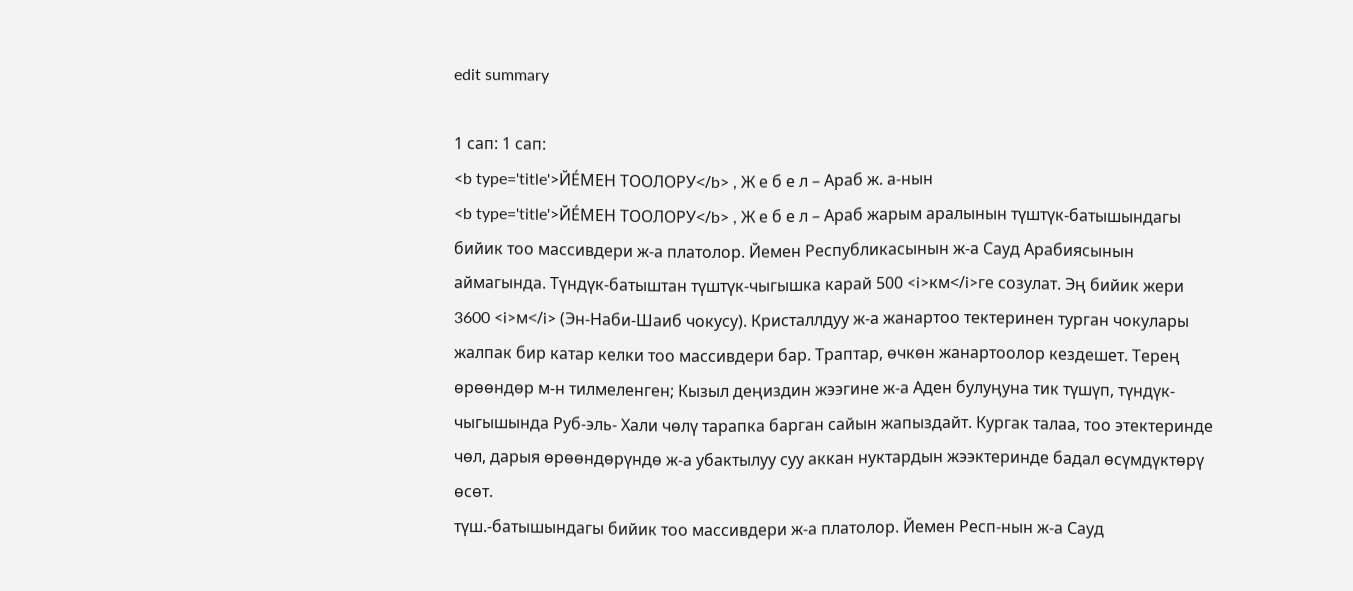edit summary

1 сап: 1 сап:
<b type='title'>ЙЕ́МЕН ТООЛОРУ</b> , Ж е б е л – Араб ж. а-нын
<b type='title'>ЙЕ́МЕН ТООЛОРУ</b> , Ж е б е л – Араб жарым аралынын түштүк-батышындагы бийик тоо массивдери ж-а платолор. Йемен Республикасынын ж-а Сауд Арабиясынын аймагында. Түндүк-батыштан түштүк-чыгышка карай 500 <i>км</i>ге созулат. Эң бийик жери 3600 <i>м</i> (Эн-Наби-Шаиб чокусу). Кристаллдуу ж-а жанартоо тектеринен турган чокулары жалпак бир катар келки тоо массивдери бар. Траптар, өчкөн жанартоолор кездешет. Терең өрөөндөр м-н тилмеленген; Кызыл деңиздин жээгине ж-а Аден булуңуна тик түшүп, түндүк-чыгышында Руб-эль- Хали чөлү тарапка барган сайын жапыздайт. Кургак талаа, тоо этектеринде чөл, дарыя өрөөндөрүндө ж-а убактылуу суу аккан нуктардын жээктеринде бадал өсүмдүктөрү өсөт.
түш.-батышындагы бийик тоо массивдери ж-а платолор. Йемен Респ-нын ж-а Сауд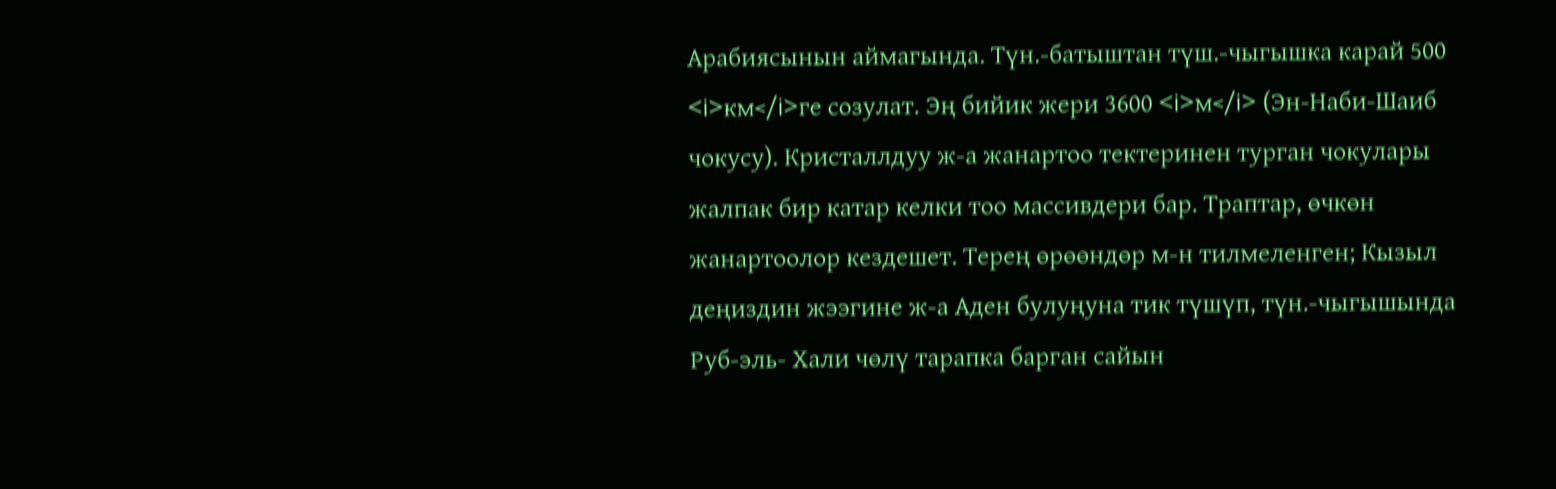Арабиясынын аймагында. Түн.-батыштан түш.-чыгышка карай 500 <i>км</i>ге созулат. Эң бийик жери 3600 <i>м</i> (Эн-Наби-Шаиб чокусу). Кристаллдуу ж-а жанартоо тектеринен турган чокулары жалпак бир катар келки тоо массивдери бар. Траптар, өчкөн жанартоолор кездешет. Терең өрөөндөр м-н тилмеленген; Кызыл деңиздин жээгине ж-а Аден булуңуна тик түшүп, түн.-чыгышында Руб-эль- Хали чөлү тарапка барган сайын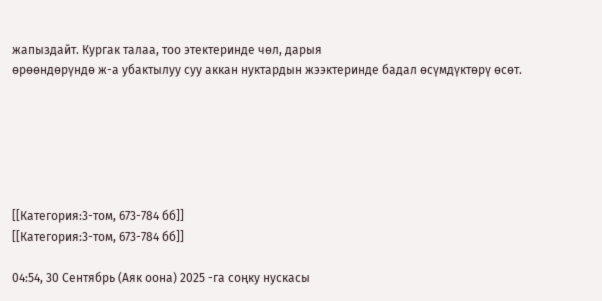жапыздайт. Кургак талаа, тоо этектеринде чөл, дарыя
өрөөндөрүндө ж-а убактылуу суу аккан нуктардын жээктеринде бадал өсүмдүктөрү өсөт.






[[Категория:3-том, 673-784 бб]]
[[Категория:3-том, 673-784 бб]]

04:54, 30 Сентябрь (Аяк оона) 2025 -га соңку нускасы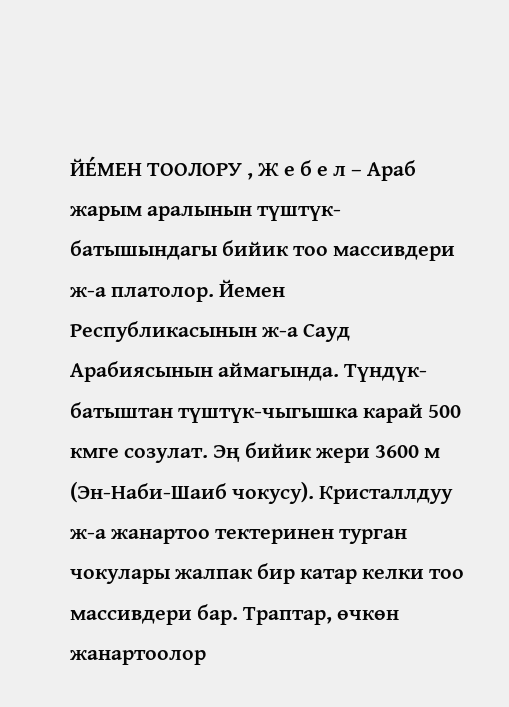ЙЕ́МЕН ТООЛОРУ , Ж е б е л – Араб жарым аралынын түштүк-батышындагы бийик тоо массивдери ж-а платолор. Йемен Республикасынын ж-а Сауд Арабиясынын аймагында. Түндүк-батыштан түштүк-чыгышка карай 500 кмге созулат. Эң бийик жери 3600 м (Эн-Наби-Шаиб чокусу). Кристаллдуу ж-а жанартоо тектеринен турган чокулары жалпак бир катар келки тоо массивдери бар. Траптар, өчкөн жанартоолор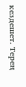кездешет. Терең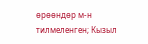өрөөндөр м-н тилмеленген; Кызыл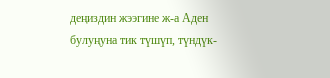деңиздин жээгине ж-а Аден булуңуна тик түшүп, түндүк-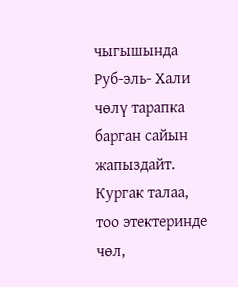чыгышында Руб-эль- Хали чөлү тарапка барган сайын жапыздайт. Кургак талаа, тоо этектеринде чөл,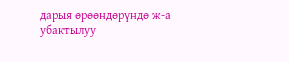дарыя өрөөндөрүндө ж-а убактылуу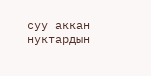суу аккан нуктардын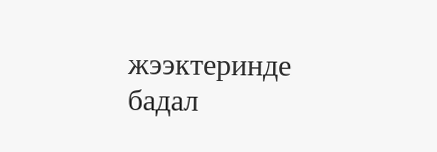жээктеринде бадал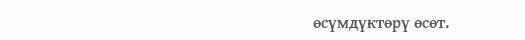өсүмдүктөрү өсөт.